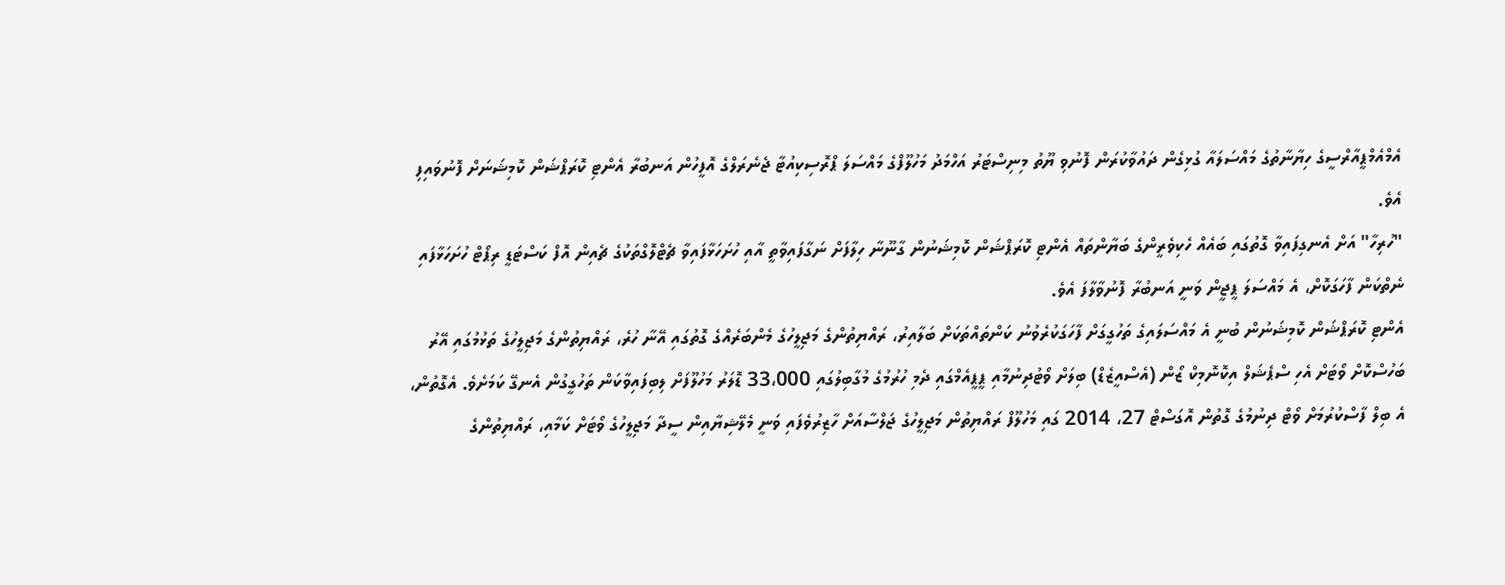އެމްއެމްޕީއާރްސީގެ ހިޔާނާތުގެ މައްސަލައާ ގުޅިގެން ދައުވާކުރަން ފޮނުވި ޔޫތު މިނިސްޓަރު އަހްމަދު މަހުލޫފްގެ މައްސަލަ ޕްރޮސިކިއުޓާ ޖެނެރަލްގެ އޮފީހުން އަނބުރާ އެންޓި ކޮރަޕްޝަން ކޮމިޝަނަށް ފޮނުވައިފި އެވެ.
"ހުރިހާ" އަށް އެނގިފައިވާ ގޮތުގައި ބައެއް ހެކިވެރީންގެ ބަޔާންތައް އެންޓި ކޮރަޕްޝަން ކޮމިޝަނުން ގާނޫނާ ހިލާފަށް ނަގާފައިވާތީ އާއި ހުށަހަޅާފައިވާ ޗެޓްލޮގްތަކުގެ ޗެއިން އޮފް ކަސްޓަޑީ ރިޕޯޓް ހުށަހަޅާފައި ނެތްކަން ފާހަގަކޮށް، އެ މައްސަލަ ޕީޖީން ވަނީ އަނބުރާ ފޮނުވާލާފަ އެވެ.
އެންޓި ކޮރަޕްޝަން ކޮމިޝަނުން ބުނީ އެ މައްސަލައިގެ ތަހުގީގަށް ފާހަގަކުރެވުނު ކަންތައްތަކަށް ބަލާއިރު، ރައްޔިތުންގެ މަޖިލީހުގެ މެންބަރެއްގެ ގޮތުގައި އޭނާ ހުރެ، ރައްޔިތުންގެ މަޖިލީހުގެ ތަޅުމުގައި އޭރު ބަހުސްކޮށް ވޯޓަށް އެހި ސްޕެޝަލް އިކޮނޮމިކް ޒޯން (އެސްއީޒެޑް) ބިލަށް ވޯޓުދިނުމާއި ޕީޕީއެމްގައި ދެމި ހުރުމުގެ މުގާބިލުގައި 33،000 ޑޮލަރު މަހުލޫފަށް ލިބިފައިވާކަން ތަހުގީގުން އެނގޭ ކަމަށެވެ. އެގޮތުން، އެ ބިލް ފާސްކުރުމަށް ވޯޓް ދިނުމުގެ ގޮތުން އޮގަސްޓް 27، 2014 ގައި މަހުލޫފް ރައްޔިތުން މަޖިލީހުގެ ޖަލްސާއަށް ހާޒިރުވެފައި ވަނީ މެލޭޝިޔާއިން ސީދާ މަޖިލީހުގެ ވޯޓަށް ކަމާއި، ރައްޔިތުންގެ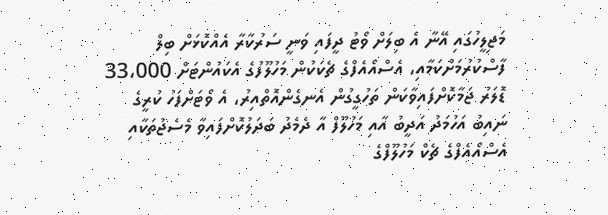މަޖިލީހުގައި އޭނާ އެ ބިލަށް ވޯޓު ދީފައި ވަނީ ސަރުކާރާ އެއްކޮޅަށް ބިލް ފާސްކުރުމަށްކަމާއި، އެސްއޯއެފްގެ ޗެކަކުން މަހުލޫފުގެ އެކައުންޓަށް 33،000 ޑޮލަރު ޖަމާކޮށްފައިވާކަން ތަހުގީގުން އެނގެންއޮތްއިރު، އެ ވޯޓަށްފަހު ކުރީގެ ނައިބު އަހުމަދު އަދީބު އާއި މަހުލޫފް އާ ދެމެދު ބަދަލުކޮށްފައިވާ މެސެޖުތަކާއި އެސްއޯއެފްގެ ޗެކް މަހުލޫފްގެ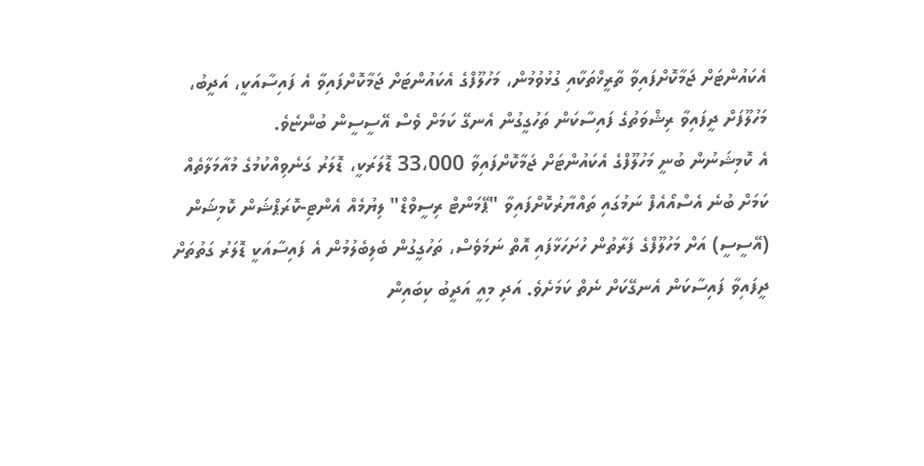އެކައުންޓަށް ޖަމާކޮށްފައިވާ ތާރީޚްތަކާއި ގުޅުވުމުން، މަހުލޫފްގެ އެކައުންޓަށް ޖަމާކޮށްފައިވާ އެ ފައިސާއަކީ، އަދީބު، މަހުލޫފަށް ދީފައިވާ ރިޝްވަތުގެ ފައިސާކަން ތަހުގީގުން އެނގޭ ކަމަށް ވެސް އޭސީސީން ބުންޏެވެ.
އެ ކޮމިޝަނުން ބުނީ މަހުލޫފްގެ އެކައުންޓަށް ޖަމާކޮށްފައިވާ 33،000 ޑޮލަރަކީ، ޑޮލަރު ގަނެވިއްކުމުގެ މުއާމަލާތެއް ކަމަށް ބުނެ އެސްއޯއެފް ނަމުގައި ތައްޔާރުކޮށްފައިވާ "ޕޭމަންޓް ރިސީވްޑް" ލިޔުމެއް އެންޓި-ކޮރަޕްޝަން ކޮމިޝަން (އޭސީސީ) އަށް މަހުލޫފްގެ ފަރާތުން ހުށަހަޅާފައި އޮތް ނަމަވެސް، ތަހުގީގުން ބެލިބެލުމުން އެ ފައިސާއަކީ ޑޮލަރު ގަތުތަށް ދީފައިވާ ފައިސާކަން އެނގޭކަށް ނެތް ކަމަށެވެ. އަދި މިއީ އަދީބު ކިބައިން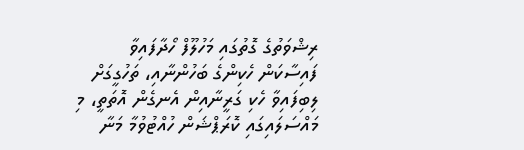ރިޝްވަތުގެ ގޮތުގައި މަހުލޫފް ހޯދާފައިވާ ފައިސާކަން ހެކިންގެ ބަހުންނާއި، ތަހުގީގަށް ލިބިފައިވާ ހެކި ގަރީނާއިން އެނގެން އޮތަތީ، މި މައްސަލައިގައި ކޮރަޕްޝަން ހުއްޓުވުމާ މަނާ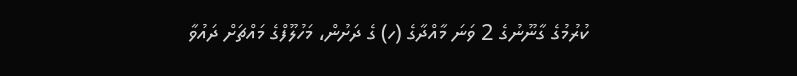ކުރުމުގެ ގާނޫނުގެ 2 ވަނަ މާއްދާގެ (ހ) ގެ ދަށުން، މަހުލޫފްގެ މައްޗަށް ދައުވާ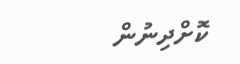ކޮށްދިނުން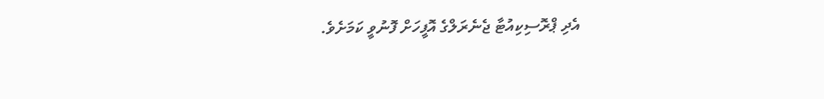އެދި ޕްރޮސިކިއުޓާ ޖެނެރަލްގެ އޮފީހަށް ފޮނުވީ ކަމަށެވެ.